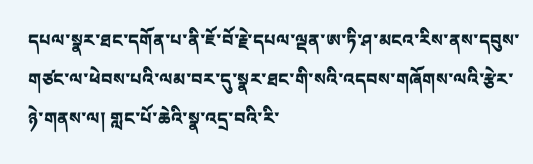དཔལ་སྣར་ཐང་དགོན་པ་ནི་ཇོ་བོ་རྗེ་དཔལ་ལྡན་ཨ་ཏི་ཤ་མངའ་རིས་ནས་དབུས་གཙང་ལ་ཕེབས་པའི་ལམ་བར་དུ་སྣར་ཐང་གི་སའི་འདབས་གཞོགས་ལའི་རྩེར་ཉེ་གནས་ལ། གླང་པོ་ཆེའི་སྣ་འདྲ་བའི་རི་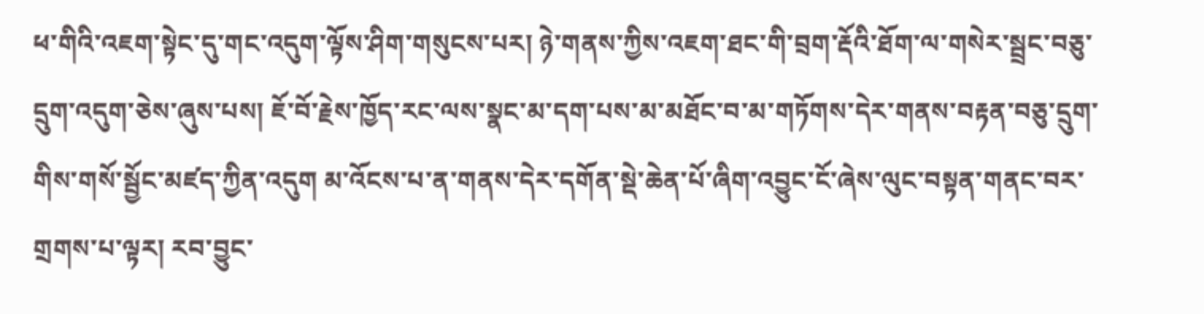ཕ་གིའི་འཇག་སྟེང་དུ་གང་འདུག་ལྟོས་ཤིག་གསུངས་པར། ཉེ་གནས་ཀྱིས་འཇག་ཐང་གི་བྲག་རྡོའི་ཐོག་ལ་གསེར་སྦྲང་བཅུ་དྲུག་འདུག་ཅེས་ཞུས་པས། ཇོ་བོ་རྗེས་ཁྱོད་རང་ལས་སྣང་མ་དག་པས་མ་མཐོང་བ་མ་གཏོགས་དེར་གནས་བརྟན་བཅུ་དྲུག་གིས་གསོ་སྦྱོང་མཛད་ཀྱིན་འདུག མ་འོངས་པ་ན་གནས་དེར་དགོན་སྡེ་ཆེན་པོ་ཞིག་འབྱུང་ངོ་ཞེས་ལུང་བསྟན་གནང་བར་གྲགས་པ་ལྟར། རབ་བྱུང་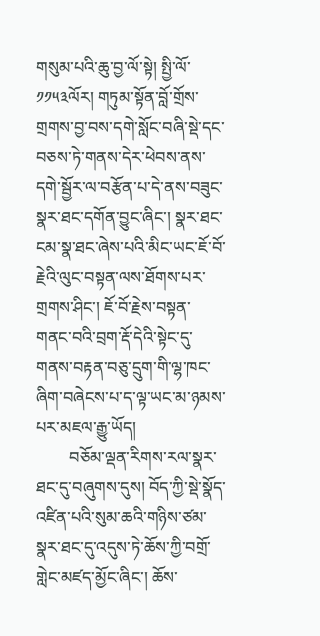གསུམ་པའི་ཆུ་བྱ་ལོ་སྟེ། སྤྱི་ལོ་༡༡༥༣ལོར། གཏུམ་སྟོན་བློ་གྲོས་གྲགས་བྱ་བས་དགེ་སློང་བཞི་སྡེ་དང་བཅས་ཏེ་གནས་དེར་ཕེབས་ནས་དགེ་སྦྱོར་ལ་བརྩོན་པ་དེ་ནས་བཟུང་སྣར་ཐང་དགོན་བྱུང་ཞིང་། སྣར་ཐང་ངམ་སྣ་ཐང་ཞེས་པའི་མིང་ཡང་ཇོ་བོ་རྗེའི་ལུང་བསྟན་ལས་ཐོགས་པར་གྲགས་ཤིང་། ཇོ་བོ་རྗེས་བསྟན་གནང་བའི་བྲག་རྡོ་དེའི་སྟེང་དུ་གནས་བརྟན་བཅུ་དྲུག་གི་ལྷ་ཁང་ཞིག་བཞེངས་པ་ད་ལྟ་ཡང་མ་ཉམས་པར་མཇལ་རྒྱུ་ཡོད།
        བཅོམ་ལྡན་རིགས་རལ་སྣར་ཐང་དུ་བཞུགས་དུས། བོད་ཀྱི་སྡེ་སྣོད་འཛིན་པའི་སུམ་ཆའི་གཉིས་ཙམ་སྣར་ཐང་དུ་འདུས་ཏེ་ཆོས་ཀྱི་བགྲོ་གླེང་མཛད་མྱོང་ཞིང་། ཆོས་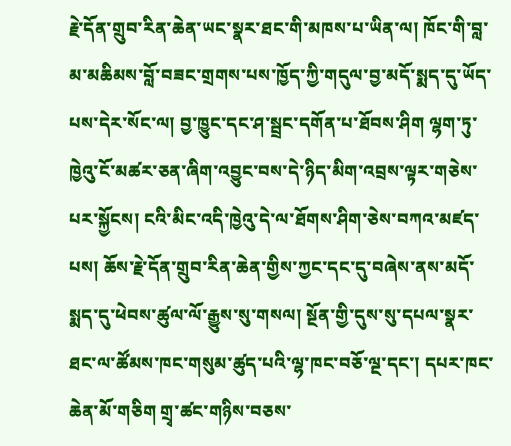རྗེ་དོན་གྲུབ་རིན་ཆེན་ཡང་སྣར་ཐང་གི་མཁས་པ་ཡིན་ལ། ཁོང་གི་བླ་མ་མཆིམས་བློ་བཟང་གྲགས་པས་ཁྱོད་ཀྱི་གདུལ་བྱ་མདོ་སྨད་དུ་ཡོད་པས་དེར་སོང་ལ། བྱ་ཁྱུང་དང་ཤ་སྦྲང་དགོན་པ་ཐོབས་ཤིག ལྷག་ཏུ་ཁྱེའུ་ངོ་མཚར་ཅན་ཞིག་འབྱུང་བས་དེ་ཉིད་མིག་འབྲས་ལྟར་གཅེས་པར་སྐྱོངས། ངའི་མིང་འདི་ཁྱེའུ་དེ་ལ་ཐོགས་ཤིག་ཅེས་བཀའ་མཛད་པས། ཆོས་རྗེ་དོན་གྲུབ་རིན་ཆེན་གྱིས་ཀྱང་དང་དུ་བཞེས་ནས་མདོ་སྨད་དུ་ཕེབས་ཚུལ་ལོ་རྒྱུས་སུ་གསལ། སྔོན་གྱི་དུས་སུ་དཔལ་སྣར་ཐང་ལ་ཚོམས་ཁང་གསུམ་ཚུད་པའི་ལྷ་ཁང་བཅོ་ལྔ་དང་། དཔར་ཁང་ཆེན་མོ་གཅིག གྲྭ་ཚང་གཉིས་བཅས་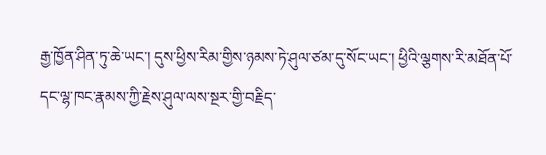རྒྱ་ཁྱོན་ཤིན་ཏུ་ཆེ་ཡང་། དུས་ཕྱིས་རིམ་གྱིས་ཉམས་ཏེ་ཤུལ་ཙམ་དུ་སོང་ཡང་། ཕྱིའི་ལྕགས་རི་མཐོན་པོ་དང་ལྷ་ཁང་རྣམས་ཀྱི་རྗེས་ཤུལ་ལས་སྔར་གྱི་བརྗིད་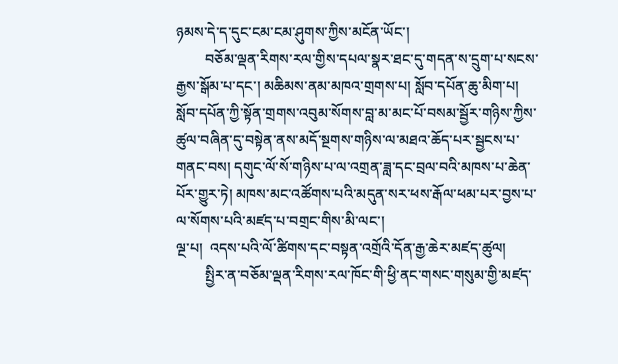ཉམས་དེ་ད་དུང་ངམ་ངམ་ཤུགས་ཀྱིས་མངོན་ཡོང་།
        བཅོམ་ལྡན་རིགས་རལ་གྱིས་དཔལ་སྣར་ཐང་དུ་གདན་ས་དྲུག་པ་སངས་རྒྱས་སྒོམ་པ་དང་། མཆིམས་ནམ་མཁའ་གྲགས་པ། སློབ་དཔོན་ཆུ་མིག་པ། སློབ་དཔོན་ཀྱི་སྟོན་གྲགས་འབུམ་སོགས་བླ་མ་མང་པོ་བསམ་སྦྱོར་གཉིས་ཀྱིས་ཚུལ་བཞིན་དུ་བསྟེན་ནས་མདོ་སྔགས་གཉིས་ལ་མཐའ་ཆོད་པར་སྦྱངས་པ་གནང་བས། དགུང་ལོ་སོ་གཉིས་པ་ལ་འགྲན་ཟླ་དང་བྲལ་བའི་མཁས་པ་ཆེན་པོར་གྱུར་ཏེ། མཁས་མང་འཚོགས་པའི་མདུན་སར་ཕས་རྒོལ་ཕམ་པར་བྱས་པ་ལ་སོགས་པའི་མཛད་པ་བགྲང་གིས་མི་ལང་།
ལྔ་པ།  འདས་པའི་ལོ་ཚིགས་དང་བསྟན་འགྲོའི་དོན་རྒྱ་ཆེར་མཛད་ཚུལ།
        སྤྱིར་ན་བཅོམ་ལྡན་རིགས་རལ་ཁོང་གི་ཕྱི་ནང་གསང་གསུམ་གྱི་མཛད་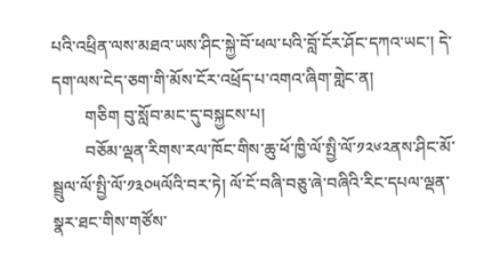པའི་འཕྲིན་ལས་མཐའ་ཡས་ཤིང་སྐྱེ་བོ་ཕལ་པའི་བློ་ངོར་ཤོང་དཀའ་ཡང་། དེ་དག་ལས་ངེད་ཅག་གི་མོས་ངོར་འཕྲོད་པ་འགའ་ཞིག་གླེང་ན།
        གཅིག བུ་སློབ་མང་དུ་བསྐྱངས་པ།
        བཅོམ་ལྡན་རིགས་རལ་ཁོང་གིས་ཆུ་ཕོ་ཁྱི་ལོ་སྤྱི་ལོ་༡༢༦༢ནས་ཤིང་མོ་སྦྲུལ་ལོ་སྤྱི་ལོ་༡༣༠༥ལོའི་བར་ཏེ། ལོ་ངོ་བཞི་བཅུ་ཞེ་བཞིའི་རིང་དཔལ་ལྡན་སྣར་ཐང་གིས་གཙོས་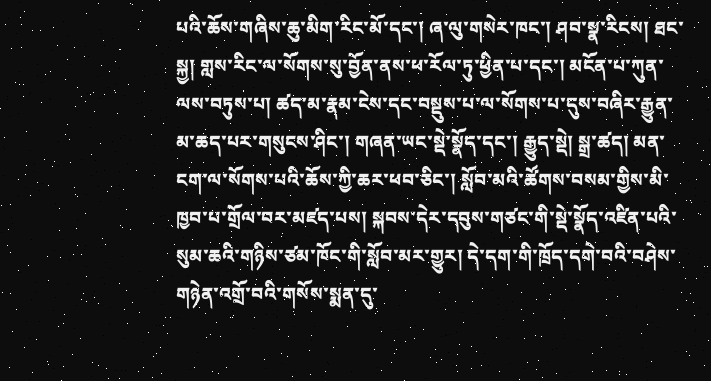པའི་ཆོས་གཞིས་ཆུ་མིག་རིང་མོ་དང་། ཞ་ལུ་གསེར་ཁང་། ཤབ་སྣ་རིངས། ཐང་སྐྱ། གླས་རིང་ལ་སོགས་སུ་བྱོན་ནས་ཕ་རོལ་ཏུ་ཕྱིན་པ་དང་། མངོན་པ་ཀུན་ལས་བཏུས་པ། ཚད་མ་རྣམ་ངེས་དང་བསྡུས་པ་ལ་སོགས་པ་དུས་བཞིར་རྒྱུན་མ་ཆད་པར་གསུངས་ཤིང་། གཞན་ཡང་སྡེ་སྣོད་དང་། རྒྱུད་སྡེ། སྒྲ་ཚད། མན་ངག་ལ་སོགས་པའི་ཆོས་ཀྱི་ཆར་ཕབ་ཅིང་། སློབ་མའི་ཚོགས་བསམ་གྱིས་མི་ཁྱབ་པ་གྲོལ་བར་མཛད་པས། སྐབས་དེར་དབུས་གཙང་གི་སྡེ་སྣོད་འཛིན་པའི་སུམ་ཆའི་གཉིས་ཙམ་ཁོང་གི་སློབ་མར་གྱུར། དེ་དག་གི་ཁྲོད་དགེ་བའི་བཤེས་གཉེན་འགྲོ་བའི་གསོས་སྨན་དུ་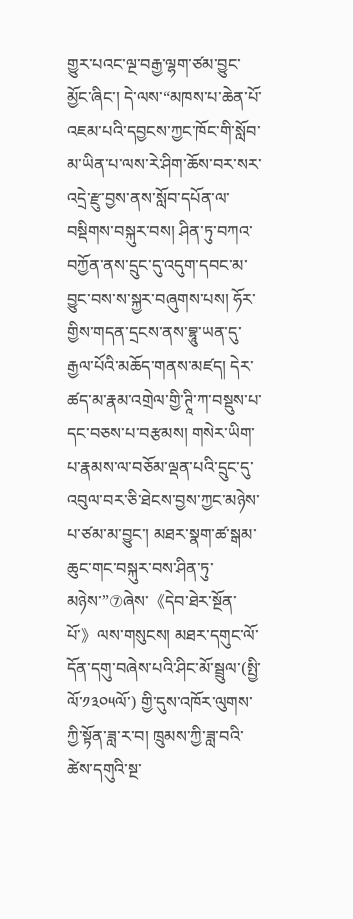གྱུར་པའང་ལྔ་བརྒྱ་ལྷག་ཙམ་བྱུང་མྱོང་ཞིང་། དེ་ལས་“མཁས་པ་ཆེན་པོ་འཇམ་པའི་དབྱངས་ཀྱང་ཁོང་གི་སློབ་མ་ཡིན་པ་ལས་རེ་ཤིག་ཆོས་བར་སར་འདྲེ་རྫུ་བྱས་ནས་སློབ་དཔོན་ལ་བསྡིགས་བསྐུར་བས། ཤིན་ཏུ་བཀའ་བཀྱོན་ནས་དྲུང་དུ་འདུག་དབང་མ་བྱུང་བས་ས་སྐྱར་བཞུགས་པས། ཧོར་གྱིས་གདན་དྲངས་ནས་བྷཱུ་ཡན་དུ་རྒྱལ་པོའི་མཆོད་གནས་མཛད། དེར་ཚད་མ་རྣམ་འགྲེལ་གྱི་ཊཱི་ཀ་བསྡུས་པ་དང་བཅས་པ་བརྩམས། གསེར་ཡིག་པ་རྣམས་ལ་བཅོམ་ལྡན་པའི་དྲུང་དུ་འབུལ་བར་ཅི་ཐེངས་བྱས་ཀྱང་མཉེས་པ་ཙམ་མ་བྱུང་། མཐར་སྣག་ཚ་སྒམ་ཆུང་གང་བསྐུར་བས་ཤིན་ཏུ་མཉེས་”⑦ཞེས་《དེབ་ཐེར་སྔོན་པོ་》ལས་གསུངས། མཐར་དགུང་ལོ་དོན་དགུ་བཞེས་པའི་ཤིང་མོ་སྦྲུལ་(སྤྱི་ལོ་༡༣༠༥ལོ་) གྱི་དུས་འཁོར་ལུགས་ཀྱི་སྟོན་ཟླ་ར་བ། ཁྲུམས་ཀྱི་ཟླ་བའི་ཚེས་དགུའི་སྔ་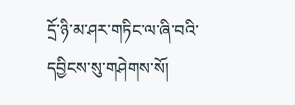དྲོ་ཉི་མ་ཤར་གཏིང་ལ་ཞི་བའི་དབྱིངས་སུ་གཤེགས་སོ།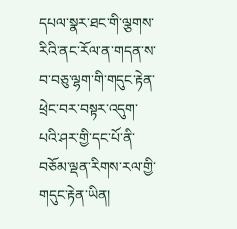དཔལ་སྣར་ཐང་གི་ལྕགས་རིའི་ནང་རོལ་ན་གདན་ས་བ་བཅུ་ལྷག་གི་གདུང་རྟེན་ཕྲེང་བར་བསྟར་འདུག་པའི་ཤར་གྱི་དང་པོ་ནི་བཅོམ་ལྡན་རིགས་རལ་གྱི་གདུང་རྟེན་ཡིན།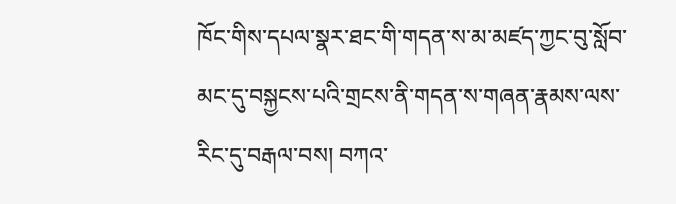ཁོང་གིས་དཔལ་སྣར་ཐང་གི་གདན་ས་མ་མཛད་ཀྱང་བུ་སློབ་མང་དུ་བསྐྱངས་པའི་གྲངས་ནི་གདན་ས་གཞན་རྣམས་ལས་རིང་དུ་བརྒལ་བས། བཀའ་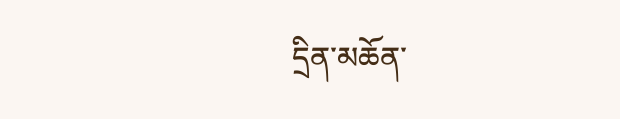དྲིན་མཆོན་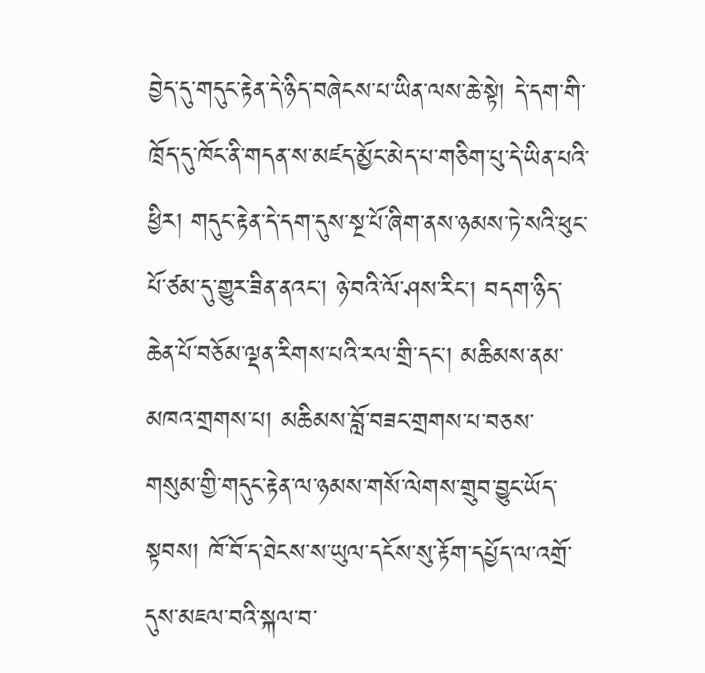བྱེད་དུ་གདུང་རྟེན་དེ་ཉིད་བཞེངས་པ་ཡིན་ལས་ཆེ་སྟེ། དེ་དག་གི་ཁྲོད་དུ་ཁོང་ནི་གདན་ས་མཛད་མྱོང་མེད་པ་གཅིག་པུ་དེ་ཡིན་པའི་ཕྱིར། གདུང་རྟེན་དེ་དག་དུས་སྔ་པོ་ཞིག་ནས་ཉམས་ཏེ་སའི་ཕུང་པོ་ཙམ་དུ་གྱུར་ཟིན་ནའང་། ཉེ་བའི་ལོ་ཤས་རིང་། བདག་ཉིད་ཆེན་པོ་བཅོམ་ལྡན་རིགས་པའི་རལ་གྲི་དང་། མཆིམས་ནམ་མཁའ་གྲགས་པ། མཆིམས་བློ་བཟང་གྲགས་པ་བཅས་གསུམ་གྱི་གདུང་རྟེན་ལ་ཉམས་གསོ་ལེགས་གྲུབ་བྱུང་ཡོད་སྟབས། ཁོ་བོ་ད་ཐེངས་ས་ཡུལ་དངོས་སུ་རྟོག་དཔྱོད་ལ་འགྲོ་དུས་མཇལ་བའི་སྐལ་བ་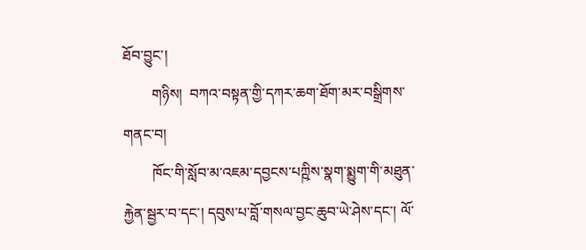ཐོབ་བྱུང་།
        གཉིས།  བཀའ་བསྟན་གྱི་དཀར་ཆག་ཐོག་མར་བསྒྲིགས་གནང་བ།
        ཁོང་གི་སློབ་མ་འཇམ་དབྱངས་པཀྵིས་སྣག་སྨྱུག་གི་མཐུན་རྐྱེན་སྦྱར་བ་དང་། དབུས་པ་བློ་གསལ་བྱང་ཆུབ་ཡེ་ཤེས་དང་། ལོ་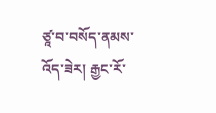ཙཱ་བ་བསོད་ནམས་འོད་ཟེར། རྒྱང་རོ་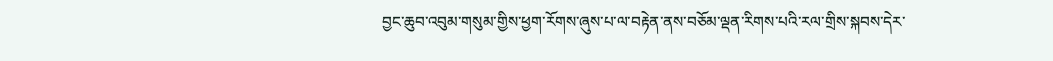བྱང་ཆུབ་འབུམ་གསུམ་གྱིས་ཕྱག་རོགས་ཞུས་པ་ལ་བརྟེན་ནས་བཅོམ་ལྡན་རིགས་པའི་རལ་གྲིས་སྐབས་དེར་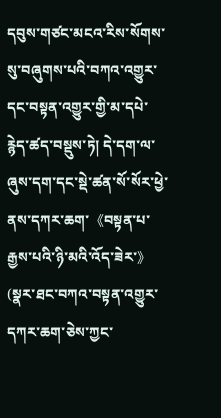དབུས་གཙང་མངའ་རིས་སོགས་སུ་བཞུགས་པའི་བཀའ་འགྱུར་དང་བསྟན་འགྱུར་གྱི་མ་དཔེ་རྙེད་ཚད་བསྡུས་ཏེ། དེ་དག་ལ་ཞུས་དག་དང་སྡེ་ཚན་སོ་སོར་ཕྱེ་ནས་དཀར་ཆག་《བསྟན་པ་རྒྱས་པའི་ཉི་མའི་འོད་ཟེར་》(སྣར་ཐང་བཀའ་བསྟན་འགྱུར་དཀར་ཆག་ཅེས་ཀྱང་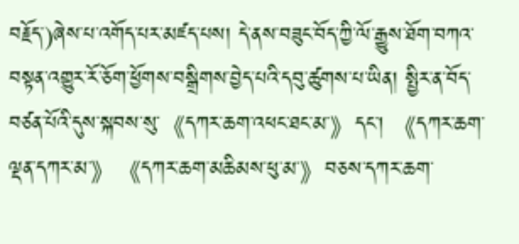བརྗོད་)ཞེས་པ་འགོད་པར་མཛད་པས། དེ་ནས་བཟུང་བོད་ཀྱི་ལོ་རྒྱུས་ཐོག་བཀའ་བསྟན་འགྱུར་རོ་ཅོག་ཕྱོགས་བསྒྲིགས་བྱེད་པའི་དབུ་ཚུགས་པ་ཡིན། སྤྱིར་ན་བོད་བཙན་པོའི་དུས་སྐབས་སུ་《དཀར་ཆག་འཕང་ཐང་མ་》དང་། 《དཀར་ཆག་ལྡན་དཀར་མ་》《དཀར་ཆག་མཆིམས་ཕུ་མ་》བཅས་དཀར་ཆག་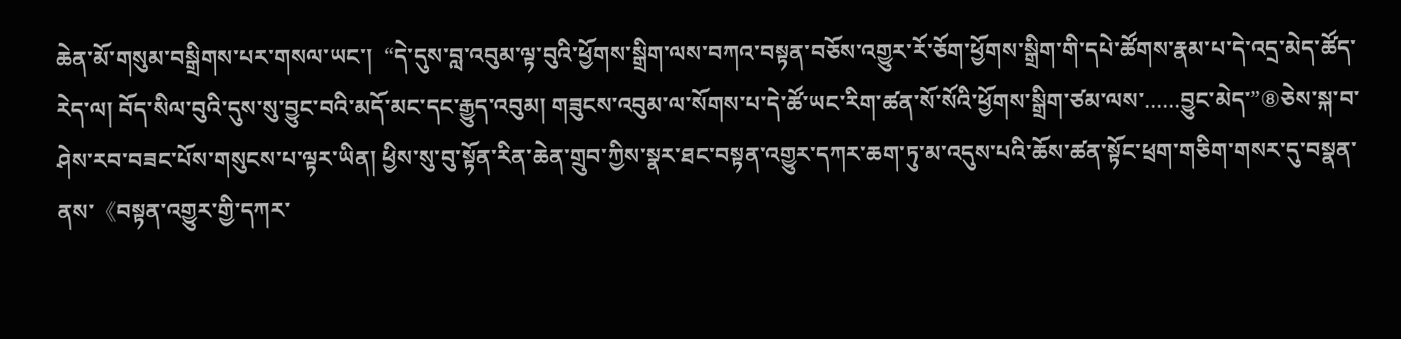ཆེན་མོ་གསུམ་བསྒྲིགས་པར་གསལ་ཡང་།  “དེ་དུས་བླ་འབུམ་ལྟ་བུའི་ཕྱོགས་སྒྲིག་ལས་བཀའ་བསྟན་བཅོས་འགྱུར་རོ་ཅོག་ཕྱོགས་སྒྲིག་གི་དཔེ་ཚོགས་རྣམ་པ་དེ་འདྲ་མེད་ཚོད་རེད་ལ། བོད་སིལ་བུའི་དུས་སུ་བྱུང་བའི་མདོ་མང་དང་རྒྱུད་འབུམ། གཟུངས་འབུམ་ལ་སོགས་པ་དེ་ཚོ་ཡང་རིག་ཚན་སོ་སོའི་ཕྱོགས་སྒྲིག་ཙམ་ལས་......བྱུང་མེད་”⑧ཅེས་སྐ་བ་ཤེས་རབ་བཟང་པོས་གསུངས་པ་ལྟར་ཡིན། ཕྱིས་སུ་བུ་སྟོན་རིན་ཆེན་གྲུབ་ཀྱིས་སྣར་ཐང་བསྟན་འགྱུར་དཀར་ཆག་ཏུ་མ་འདུས་པའི་ཆོས་ཚན་སྟོང་ཕྲག་གཅིག་གསར་དུ་བསྣན་ནས་《བསྟན་འགྱུར་གྱི་དཀར་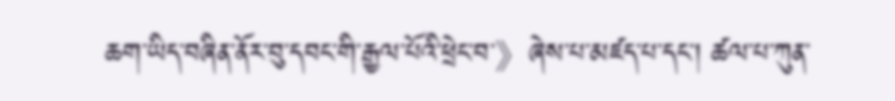ཆག་ཡིད་བཞིན་ནོར་བུ་དབང་གི་རྒྱལ་པོའི་ཕྲེང་བ་》ཞེས་པ་མཛད་པ་དང་། ཚལ་པ་ཀུན་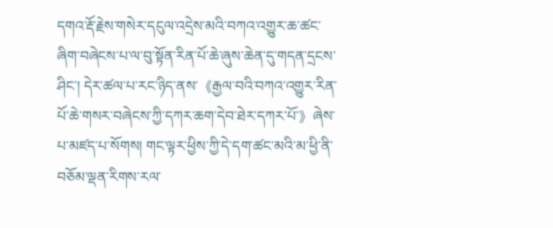དགའ་རྡོ་རྗེས་གསེར་དངུལ་འདྲེས་མའི་བཀའ་འགྱུར་ཆ་ཚང་ཞིག་བཞེངས་པ་ལ་བུ་སྟོན་རིན་པོ་ཆེ་ཞུས་ཆེན་དུ་གདན་དྲངས་ཤིང་། དེར་ཚལ་པ་རང་ཉིད་ནས་《རྒྱལ་བའི་བཀའ་འགྱུར་རིན་པོ་ཆེ་གསར་བཞེངས་ཀྱི་དཀར་ཆག་དེབ་ཐེར་དཀར་པོ་》ཞེས་པ་མཛད་པ་སོགས། གང་ལྟར་ཕྱིས་ཀྱི་དེ་དག་ཚང་མའི་མ་ཕྱི་ནི་བཅོམ་ལྡན་རིགས་རལ་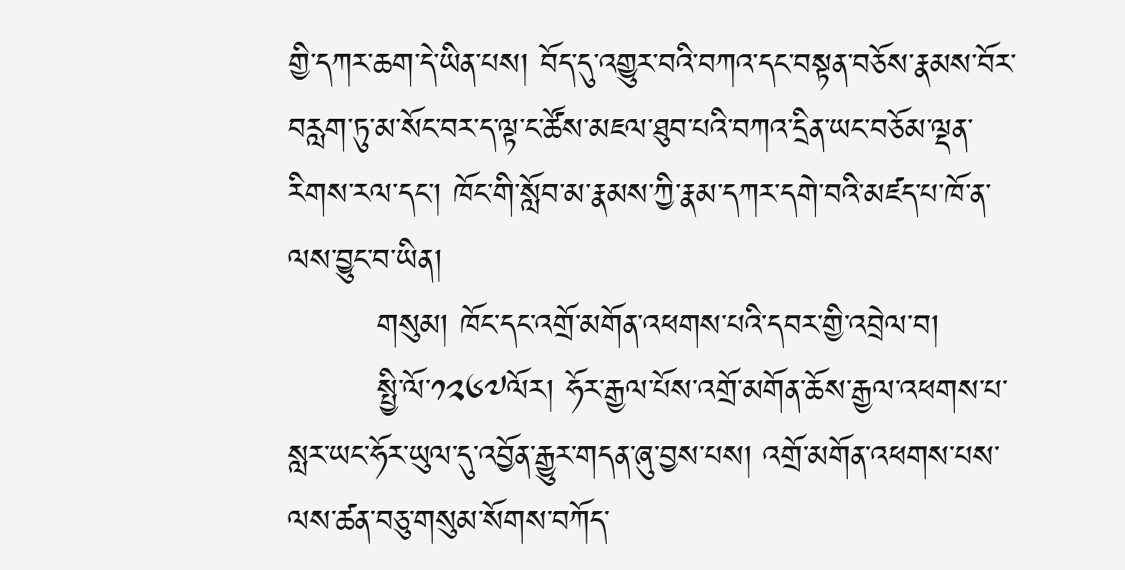གྱི་དཀར་ཆག་དེ་ཡིན་པས། བོད་དུ་འགྱུར་བའི་བཀའ་དང་བསྟན་བཅོས་རྣམས་བོར་བརླག་ཏུ་མ་སོང་བར་ད་ལྟ་ང་ཚོས་མཇལ་ཐུབ་པའི་བཀའ་དྲིན་ཡང་བཅོམ་ལྡན་རིགས་རལ་དང་། ཁོང་གི་སློབ་མ་རྣམས་ཀྱི་རྣམ་དཀར་དགེ་བའི་མཛད་པ་ཁོ་ན་ལས་བྱུང་བ་ཡིན།
        གསུམ། ཁོང་དང་འགྲོ་མགོན་འཕགས་པའི་དབར་གྱི་འབྲེལ་བ།
        སྤྱི་ལོ་༡༢༦༧ལོར། ཧོར་རྒྱལ་པོས་འགྲོ་མགོན་ཆོས་རྒྱལ་འཕགས་པ་སླར་ཡང་ཧོར་ཡུལ་དུ་འབྱོན་རྒྱུར་གདན་ཞུ་བྱས་པས། འགྲོ་མགོན་འཕགས་པས་ལས་ཚན་བཅུ་གསུམ་སོགས་བཀོད་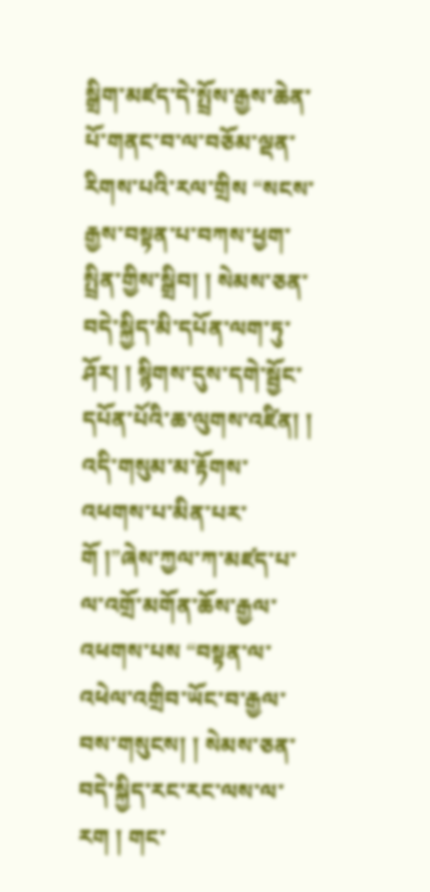སྒྲིག་མཛད་དེ་སྤྲོས་རྒྱས་ཆེན་པོ་གནང་བ་ལ་བཅོམ་ལྡན་རིགས་པའི་རལ་གྲིས “སངས་རྒྱས་བསྟན་པ་བཀས་ཕྱག་སྤྲིན་གྱིས་སྒྲིབ། ། སེམས་ཅན་བདེ་སྐྱིད་མི་དཔོན་ལག་ཏུ་ཤོར། ། སྙིགས་དུས་དགེ་སྦྱོང་དཔོན་པོའི་ཆ་ལུགས་འཛིན། ། འདི་གསུམ་མ་རྟོགས་འཕགས་པ་མིན་པར་གོ །”ཞེས་ཀྱལ་ཀ་མཛད་པ་ལ་འགྲོ་མགོན་ཆོས་རྒྱལ་འཕགས་པས “བསྟན་ལ་འཕེལ་འགྲིབ་ཡོང་བ་རྒྱལ་བས་གསུངས། ། སེམས་ཅན་བདེ་སྐྱིད་རང་རང་ལས་ལ་རག ། གང་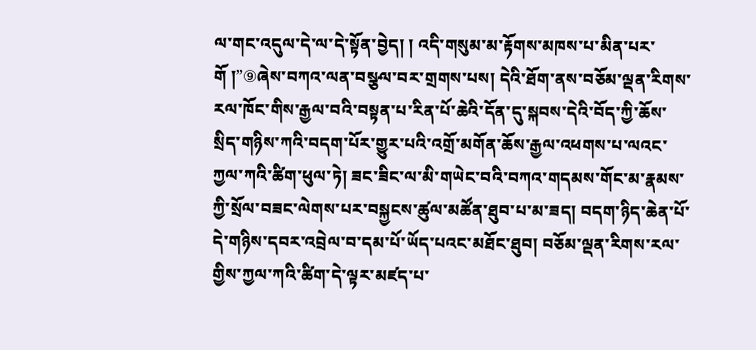ལ་གང་འདུལ་དེ་ལ་དེ་སྟོན་བྱེད། ། འདི་གསུམ་མ་རྟོགས་མཁས་པ་མིན་པར་གོ །”⑨ཞེས་བཀའ་ལན་བསྩལ་བར་གྲགས་པས། དེའི་ཐོག་ནས་བཅོམ་ལྡན་རིགས་རལ་ཁོང་གིས་རྒྱལ་བའི་བསྟན་པ་རིན་པོ་ཆེའི་དོན་དུ་སྐབས་དེའི་བོད་ཀྱི་ཆོས་སྲིད་གཉིས་ཀའི་བདག་པོར་གྱུར་པའི་འགྲོ་མགོན་ཆོས་རྒྱལ་འཕགས་པ་ལའང་ཀྱལ་ཀའི་ཚིག་ཕུལ་ཏེ། ཟང་ཟིང་ལ་མི་གཡེང་བའི་བཀའ་གདམས་གོང་མ་རྣམས་ཀྱི་སྲོལ་བཟང་ལེགས་པར་བསྐྱངས་ཚུལ་མཚོན་ཐུབ་པ་མ་ཟད། བདག་ཉིད་ཆེན་པོ་དེ་གཉིས་དབར་འབྲེལ་བ་དམ་པོ་ཡོད་པའང་མཐོང་ཐུབ། བཅོམ་ལྡན་རིགས་རལ་གྱིས་ཀྱལ་ཀའི་ཚིག་དེ་ལྟར་མཛད་པ་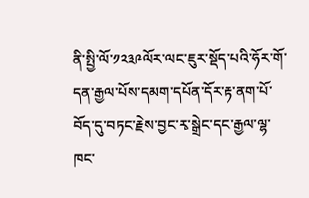ནི་སྤྱི་ལོ་༡༢༣༩ལོར་ལང་ཇུར་སྡོད་པའི་ཧོར་གོ་དན་རྒྱལ་པོས་དམག་དཔོན་དོར་རྟ་ནག་པོ་བོད་དུ་བཏང་རྗེས་བྱང་རྭ་སྒྲེང་དང་རྒྱལ་ལྷ་ཁང་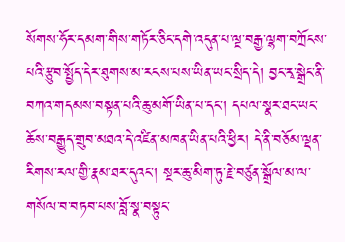སོགས་ཧོར་དམག་གིས་གཏོར་ཅིང་དགེ་འདུན་པ་ལྔ་བརྒྱ་ལྷག་བཀྲོངས་པའི་རྩུབ་སྤྱོད་དེར་ཐུགས་མ་རངས་པས་ཡིན་ཡང་སྲིད་དེ། བྱང་རྭ་སྒྲེང་ནི་བཀའ་གདམས་བསྟན་པའི་ཆུ་མགོ་ཡིན་པ་དང་། དཔལ་སྣར་ཐང་ཡང་ཆོས་བརྒྱུད་གྲུབ་མཐའ་དེ་འཛིན་མཁན་ཡིན་པའི་ཕྱིར། དེ་ནི་བཅོམ་ལྡན་རིགས་རལ་གྱི་རྣམ་ཐར་དུའང་། སྔར་ཆུ་མིག་ཏུ་རྗེ་བཙུན་སྒྲོལ་མ་ལ་གསོལ་བ་བཏབ་པས་བློ་སྣ་བསྟུང་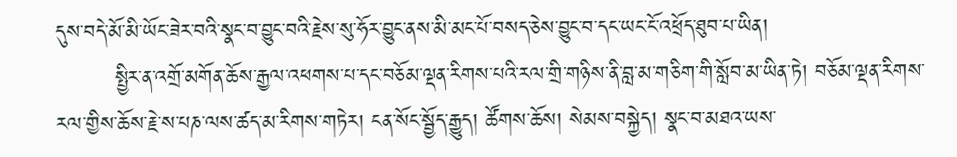དུས་བདེ་མོ་མི་ཡོང་ཟེར་བའི་སྣང་བ་བྱུང་བའི་རྗེས་སུ་ཧོར་བྱུང་ནས་མི་མང་པོ་བསད་ཅེས་བྱུང་བ་དང་ཡང་ངོ་འཕྲོད་ཐུབ་པ་ཡིན།
        སྤྱིར་ན་འགྲོ་མགོན་ཆོས་རྒྱལ་འཕགས་པ་དང་བཅོམ་ལྡན་རིགས་པའི་རལ་གྲི་གཉིས་ནི་བླ་མ་གཅིག་གི་སློབ་མ་ཡིན་ཏེ། བཅོམ་ལྡན་རིགས་རལ་གྱིས་ཆོས་རྗེ་ས་པཎ་ལས་ཚད་མ་རིགས་གཏེར། ངན་སོང་སྦྱོད་རྒྱུད། ཚོགས་ཆོས། སེམས་བསྐྱེད། སྣང་བ་མཐའ་ཡས་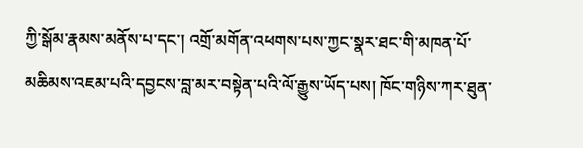ཀྱི་སྒོམ་རྣམས་མནོས་པ་དང་། འགྲོ་མགོན་འཕགས་པས་ཀྱང་སྣར་ཐང་གི་མཁན་པོ་མཆིམས་འཇམ་པའི་དབྱངས་བླ་མར་བསྟེན་པའི་ལོ་རྒྱུས་ཡོད་པས། ཁོང་གཉིས་ཀར་ཐུན་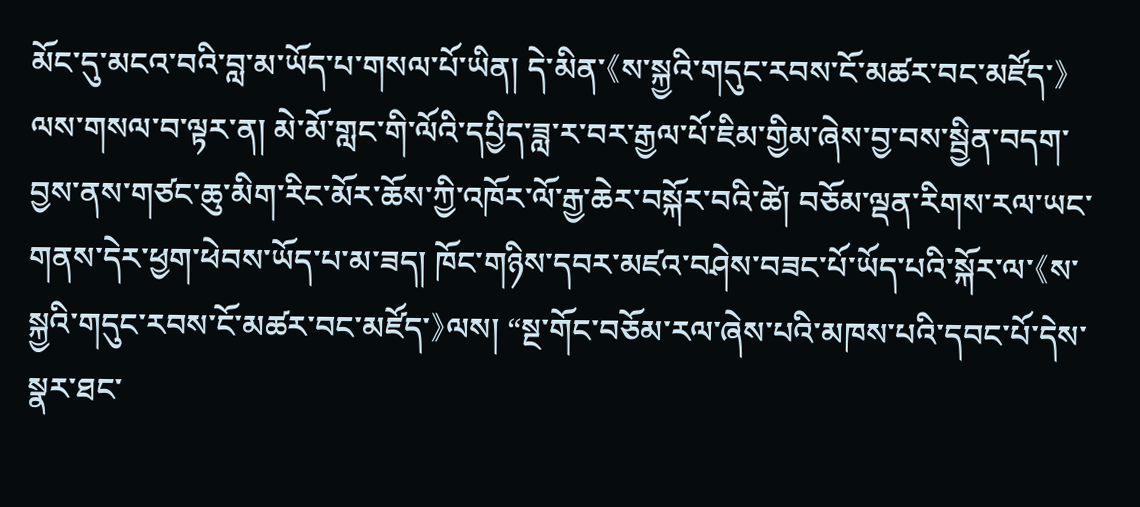མོང་དུ་མངའ་བའི་བླ་མ་ཡོད་པ་གསལ་པོ་ཡིན། དེ་མིན་《ས་སྐྱའི་གདུང་རབས་ངོ་མཚར་བང་མཛོད་》ལས་གསལ་བ་ལྟར་ན། མེ་མོ་གླང་གི་ལོའི་དཔྱིད་ཟླ་ར་བར་རྒྱལ་པོ་ཇིམ་གྱིམ་ཞེས་བྱ་བས་སྦྱིན་བདག་བྱས་ནས་གཙང་ཆུ་མིག་རིང་མོར་ཆོས་ཀྱི་འཁོར་ལོ་རྒྱ་ཆེར་བསྐོར་བའི་ཚེ། བཅོམ་ལྡན་རིགས་རལ་ཡང་གནས་དེར་ཕྱག་ཕེབས་ཡོད་པ་མ་ཟད། ཁོང་གཉིས་དབར་མཛའ་བཤེས་བཟང་པོ་ཡོད་པའི་སྐོར་ལ་《ས་སྐྱའི་གདུང་རབས་ངོ་མཚར་བང་མཛོད་》ལས། “སྔ་གོང་བཅོམ་རལ་ཞེས་པའི་མཁས་པའི་དབང་པོ་དེས་སྣར་ཐང་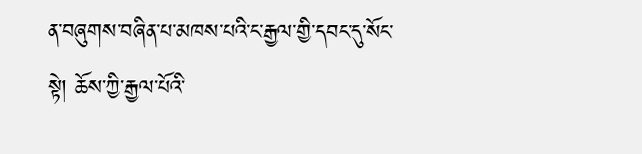ན་བཞུགས་བཞིན་པ་མཁས་པའི་ང་རྒྱལ་གྱི་དབང་དུ་སོང་སྟེ། ཆོས་ཀྱི་རྒྱལ་པོའི་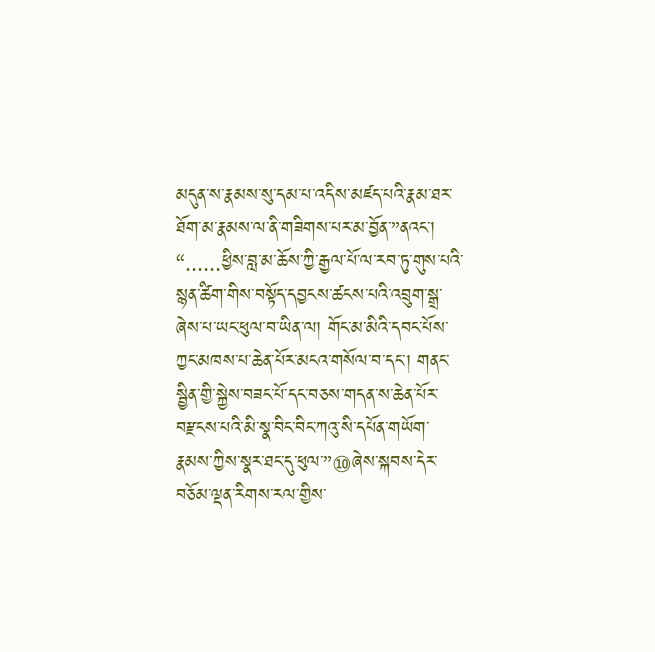མདུན་ས་རྣམས་སུ་དམ་པ་འདིས་མཛད་པའི་རྣམ་ཐར་ཐོག་མ་རྣམས་ལ་ནི་གཟིགས་པར་མ་བྱོན་”ནའང་། “......ཕྱིས་བླ་མ་ཆོས་ཀྱི་རྒྱལ་པོ་ལ་རབ་ཏུ་གུས་པའི་སྙན་ཚིག་གིས་བསྟོད་དབྱངས་ཚངས་པའི་འབྲུག་སྒྲ་ཞེས་པ་ཡང་ཕུལ་བ་ཡིན་ལ། གོང་མ་མིའི་དབང་པོས་ཀྱང་མཁས་པ་ཆེན་པོར་མངའ་གསོལ་བ་དང་། གནང་སྦྱིན་གྱི་སྐྱེས་བཟང་པོ་དང་བཅས་གདན་ས་ཆེན་པོར་བརྫངས་པའི་མི་སྣ་བིང་བིང་ཀའུ་སི་དཔོན་གཡོག་རྣམས་ཀྱིས་སྣར་ཐང་དུ་ཕུལ་”⑩ཞེས་སྐབས་དེར་བཅོམ་ལྡན་རིགས་རལ་གྱིས་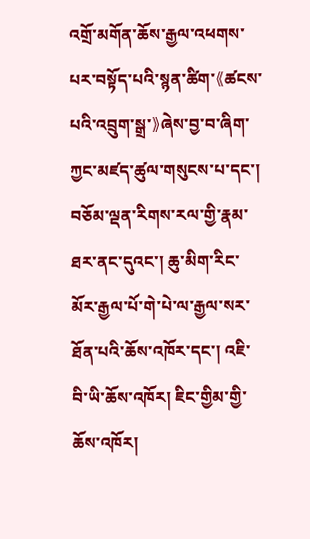འགྲོ་མགོན་ཆོས་རྒྱལ་འཕགས་པར་བསྟོད་པའི་སྙན་ཚིག་《ཚངས་པའི་འབྲུག་སྒྲ་》ཞེས་བྱ་བ་ཞིག་ཀྱང་མཛད་ཚུལ་གསུངས་པ་དང་། བཅོམ་ལྡན་རིགས་རལ་གྱི་རྣམ་ཐར་ནང་དུའང་། ཆུ་མིག་རིང་མོར་རྒྱལ་པོ་གེ་པེ་ལ་རྒྱལ་སར་ཐོན་པའི་ཆོས་འཁོར་དང་། འཇི་བི་ཡི་ཆོས་འཁོར། ཇིང་གྱིམ་གྱི་ཆོས་འཁོར།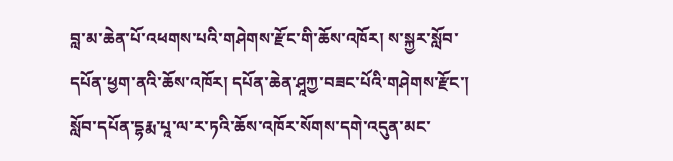བླ་མ་ཆེན་པོ་འཕགས་པའི་གཤེགས་རྫོང་གི་ཆོས་འཁོར། ས་སྐྱར་སློབ་དཔོན་ཕྱག་ནའི་ཆོས་འཁོར། དཔོན་ཆེན་ཤཱཀྱ་བཟང་པོའི་གཤེགས་རྫོང་། སློབ་དཔོན་དྷརྨ་པཱ་ལ་ར་ཏའི་ཆོས་འཁོར་སོགས་དགེ་འདུན་མང་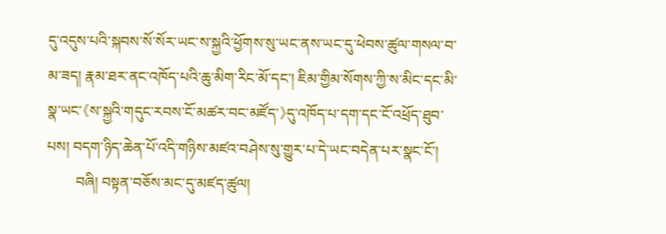དུ་འདུས་པའི་སྐབས་སོ་སོར་ཡང་ས་སྐྱའི་ཕྱོགས་སུ་ཡང་ནས་ཡང་དུ་ཕེབས་ཚུལ་གསལ་བ་མ་ཟད། རྣམ་ཐར་ནང་འཁོད་པའི་ཆུ་མིག་རིང་མོ་དང་། ཇིམ་གྱིམ་སོགས་ཀྱི་ས་མིང་དང་མི་སྣ་ཡང་《ས་སྐྱའི་གདུང་རབས་ངོ་མཚར་བང་མཛོད་》དུ་འཁོད་པ་དག་དང་ངོ་འཕྲོད་ཐུབ་པས། བདག་ཉིད་ཆེན་པོ་འདི་གཉིས་མཛའ་བཤེས་སུ་གྱུར་པ་དེ་ཡང་བདེན་པར་སྣང་ངོ་།
        བཞི། བསྟན་བཅོས་མང་དུ་མཛད་ཚུལ།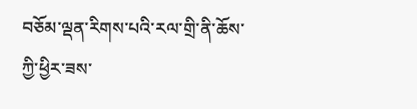བཅོམ་ལྡན་རིགས་པའི་རལ་གྲི་ནི་ཆོས་ཀྱི་ཕྱིར་ཟས་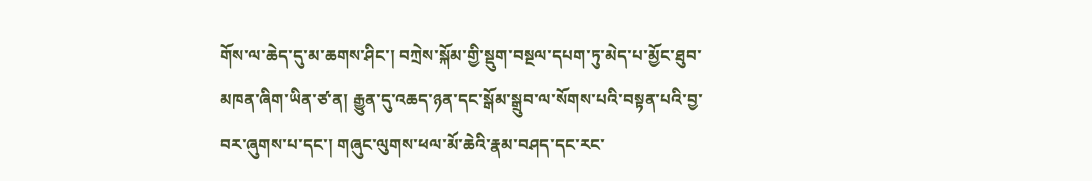གོས་ལ་ཆེད་དུ་མ་ཆགས་ཤིང་། བཀྲེས་སྐོམ་གྱི་སྡུག་བསྔལ་དཔག་ཏུ་མེད་པ་མྱོང་ཐུབ་མཁན་ཞིག་ཡིན་ཙ་ན། རྒྱུན་དུ་འཆད་ཉན་དང་སྒོམ་སྒྲུབ་ལ་སོགས་པའི་བསྟན་པའི་བྱ་བར་ཞུགས་པ་དང་། གཞུང་ལུགས་ཕལ་མོ་ཆེའི་རྣམ་བཤད་དང་རང་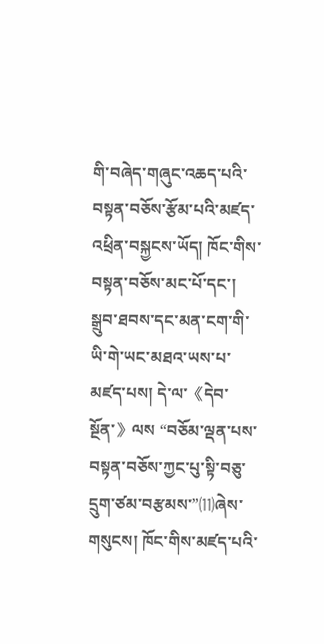གི་བཞེད་གཞུང་འཆད་པའི་བསྟན་བཅོས་རྩོམ་པའི་མཛད་འཕྲིན་བསྐྱངས་ཡོད། ཁོང་གིས་བསྟན་བཅོས་མང་པོ་དང་། སྒྲུབ་ཐབས་དང་མན་ངག་གི་ཡི་གེ་ཡང་མཐའ་ཡས་པ་མཛད་པས། དེ་ལ་《དེབ་སྔོན་》ལས “བཅོམ་ལྡན་པས་བསྟན་བཅོས་ཀྱང་པུ་སྟི་བཅུ་དྲུག་ཙམ་བརྩམས་”⑾ཞེས་གསུངས། ཁོང་གིས་མཛད་པའི་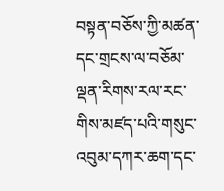བསྟན་བཅོས་ཀྱི་མཚན་དང་གྲངས་ལ་བཅོམ་ལྡན་རིགས་རལ་རང་གིས་མཛད་པའི་གསུང་འབུམ་དཀར་ཆག་དང་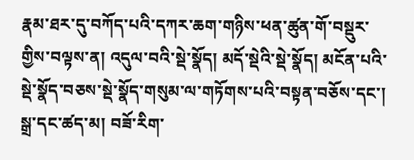རྣམ་ཐར་དུ་བཀོད་པའི་དཀར་ཆག་གཉིས་ཕན་ཚུན་གོ་བསྡུར་གྱིས་བལྟས་ན། འདུལ་བའི་སྡེ་སྣོད། མདོ་སྡེའི་སྡེ་སྣོད། མངོན་པའི་སྡེ་སྣོད་བཅས་སྡེ་སྣོད་གསུམ་ལ་གཏོགས་པའི་བསྟན་བཅོས་དང་། སྒྲ་དང་ཚད་མ། བཟོ་རིག་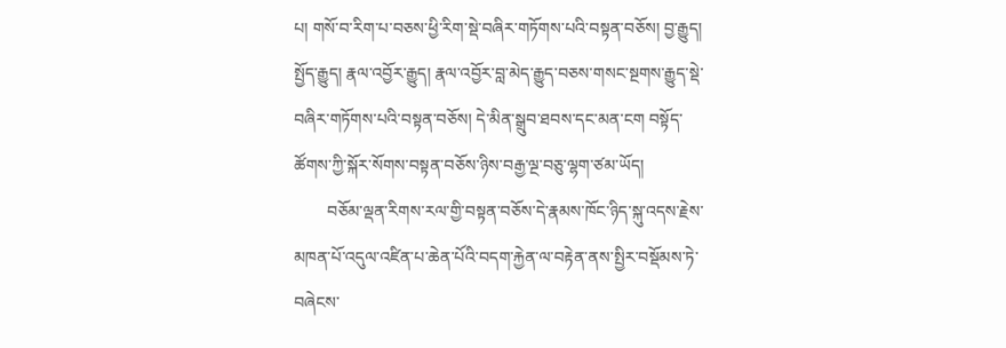པ། གསོ་བ་རིག་པ་བཅས་ཕྱི་རིག་སྡེ་བཞིར་གཏོགས་པའི་བསྟན་བཅོས། བྱ་རྒྱུད། སྤྱོད་རྒྱུད། རྣལ་འབྱོར་རྒྱུད། རྣལ་འབྱོར་བླ་མེད་རྒྱུད་བཅས་གསང་སྔགས་རྒྱུད་སྡེ་བཞིར་གཏོགས་པའི་བསྟན་བཅོས། དེ་མིན་སྒྲུབ་ཐབས་དང་མན་ངག བསྟོད་ཚོགས་ཀྱི་སྐོར་སོགས་བསྟན་བཅོས་ཉིས་བརྒྱ་ལྔ་བཅུ་ལྷག་ཙམ་ཡོད།
        བཅོམ་ལྡན་རིགས་རལ་གྱི་བསྟན་བཅོས་དེ་རྣམས་ཁོང་ཉིད་སྐུ་འདས་རྗེས་མཁན་པོ་འདུལ་འཛིན་པ་ཆེན་པོའི་བདག་རྐྱེན་ལ་བརྟེན་ནས་སྤྱིར་བསྡོམས་ཏེ་བཞེངས་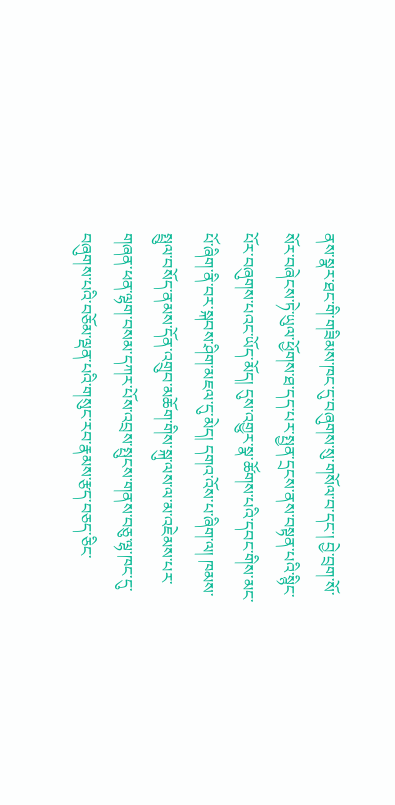ནས་སྣར་ཐང་གི་གཟིམས་ཁང་དུ་བཞུགས་སུ་གསོལ་བ་དང་། བྱེ་བྲག་སོ་སོར་བཞེངས་ཏེ་ཡུལ་ཕྱོགས་ཐ་དད་པར་སྤྱན་དྲངས་ནས་བསྟན་པའི་སྙིང་པོར་བཞུགས་པའང་ཡོད་མོད། དུས་འགྱུར་སྣ་ཚོགས་པའི་དབང་གིས་མང་པོ་ཞིག་ནི་བར་སྐབས་ཤིག་མཇལ་དུ་མེད། དགའ་འོས་པ་ཞིག་ལ། ཁམས་སྤྲུལ་བསོད་ནམས་དོན་འགྲུབ་མཆོག་གིས་སྐུ་ལས་ལ་མ་འཇེམས་པར་གཞན་ཕན་ལྷག་བསམ་དཀར་པོས་འབྲས་སྤུངས་གནས་བཅུ་ལྷ་ཁང་དུ་བཞུགས་པའི་བཅོམ་ལྡན་པའི་གསུང་རབ་རྣམས་རྩད་བཅད་ཅིང་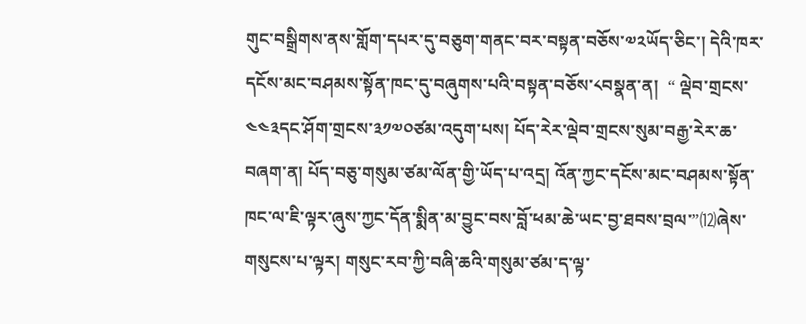གུང་བསྒྲིགས་ནས་གློག་དཔར་དུ་བཅུག་གནང་བར་བསྟན་བཅོས་༧༢ཡོད་ཅིང་། དེའི་ཁར་དངོས་མང་བཤམས་སྟོན་ཁང་དུ་བཞུགས་པའི་བསྟན་བཅོས་༨བསྣན་ན།  “ ལྡེབ་གྲངས་༤༤༣དང་ཤོག་གྲངས་༣༡༧༠ཙམ་འདུག་པས། པོད་རེར་ལྡེབ་གྲངས་སུམ་བརྒྱ་རེར་ཆ་བཞག་ན། པོད་བཅུ་གསུམ་ཙམ་ལོན་གྱི་ཡོད་པ་འདྲ། འོན་ཀྱང་དངོས་མང་བཤམས་སྟོན་ཁང་ལ་ཇི་ལྟར་ཞུས་ཀྱང་དོན་སྨིན་མ་བྱུང་བས་བློ་ཕམ་ཆེ་ཡང་བྱ་ཐབས་བྲལ་”⑿ཞེས་གསུངས་པ་ལྟར། གསུང་རབ་ཀྱི་བཞི་ཆའི་གསུམ་ཙམ་ད་ལྟ་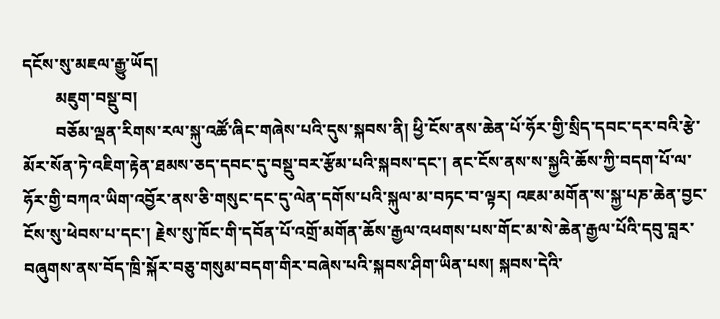དངོས་སུ་མཇལ་རྒྱུ་ཡོད།
        མཇུག་བསྡུ་བ།
        བཅོམ་ལྡན་རིགས་རལ་སྐུ་འཚོ་ཞིང་གཞེས་པའི་དུས་སྐབས་ནི། ཕྱི་ངོས་ནས་ཆེན་པོ་ཧོར་གྱི་སྲིད་དབང་དར་བའི་རྩེ་མོར་སོན་ཏེ་འཇིག་རྟེན་ཐམས་ཅད་དབང་དུ་བསྡུ་བར་རྩོམ་པའི་སྐབས་དང་། ནང་ངོས་ནས་ས་སྐྱའི་ཆོས་ཀྱི་བདག་པོ་ལ་ཧོར་གྱི་བཀའ་ཡིག་འབྱོར་ནས་ཅི་གསུང་དང་དུ་ལེན་དགོས་པའི་སྐུལ་མ་བཏང་བ་ལྟར། འཇམ་མགོན་ས་སྐྱ་པཎ་ཆེན་བྱང་ངོས་སུ་ཕེབས་པ་དང་། རྗེས་སུ་ཁོང་གི་དབོན་པོ་འགྲོ་མགོན་ཆོས་རྒྱལ་འཕགས་པས་གོང་མ་སེ་ཆེན་རྒྱལ་པོའི་དབུ་བླར་བཞུགས་ནས་བོད་ཁྲི་སྐོར་བཅུ་གསུམ་བདག་གིར་བཞེས་པའི་སྐབས་ཤིག་ཡིན་པས། སྐབས་དེའི་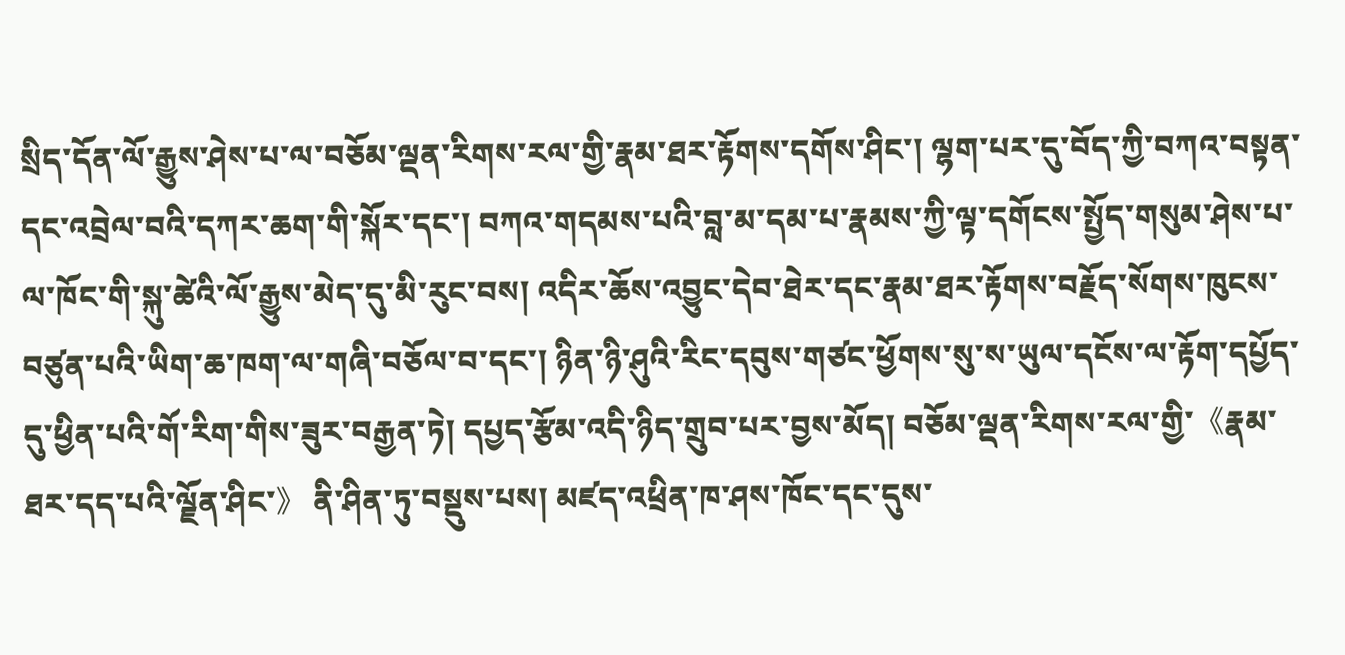སྲིད་དོན་ལོ་རྒྱུས་ཤེས་པ་ལ་བཅོམ་ལྡན་རིགས་རལ་གྱི་རྣམ་ཐར་རྟོགས་དགོས་ཤིང་། ལྷག་པར་དུ་བོད་ཀྱི་བཀའ་བསྟན་དང་འབྲེལ་བའི་དཀར་ཆག་གི་སྐོར་དང་། བཀའ་གདམས་པའི་བླ་མ་དམ་པ་རྣམས་ཀྱི་ལྟ་དགོངས་སྤྱོད་གསུམ་ཤེས་པ་ལ་ཁོང་གི་སྐུ་ཚེའི་ལོ་རྒྱུས་མེད་དུ་མི་རུང་བས། འདིར་ཆོས་འབྱུང་དེབ་ཐེར་དང་རྣམ་ཐར་རྟོགས་བརྗོད་སོགས་ཁུངས་བཙུན་པའི་ཡིག་ཆ་ཁག་ལ་གཞི་བཅོལ་བ་དང་། ཉིན་ཉི་ཤུའི་རིང་དབུས་གཙང་ཕྱོགས་སུ་ས་ཡུལ་དངོས་ལ་རྟོག་དཔྱོད་དུ་ཕྱིན་པའི་གོ་རིག་གིས་ཟུར་བརྒྱན་ཏེ། དཔྱད་རྩོམ་འདི་ཉིད་གྲུབ་པར་བྱས་མོད། བཅོམ་ལྡན་རིགས་རལ་གྱི་《རྣམ་ཐར་དད་པའི་ལྗོན་ཤིང་》 ནི་ཤིན་ཏུ་བསྡུས་པས། མཛད་འཕྲིན་ཁ་ཤས་ཁོང་དང་དུས་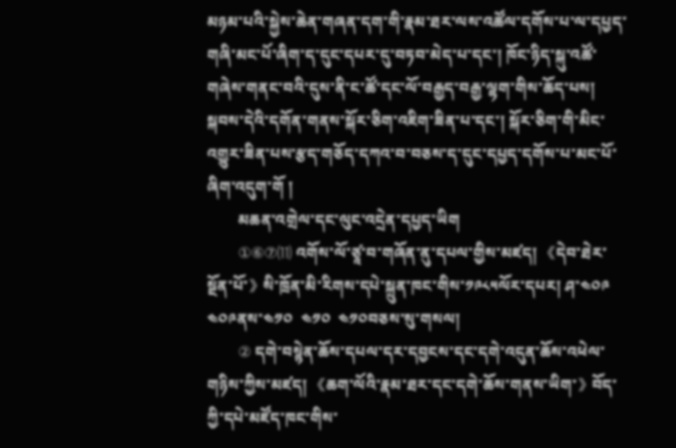མཉམ་པའི་སྐྱེས་ཆེན་གཞན་དག་གི་རྣམ་ཐར་ལས་འཚོལ་དགོས་པ་ལ་དཔྱད་གཞི་མང་པོ་ཞིག་ད་དུང་དཔར་དུ་བཏབ་མེད་པ་དང་། ཁོང་ཉིད་སྐུ་འཚོ་གཞེས་གནང་བའི་དུས་ནི་ང་ཚོ་དང་ལོ་བརྒྱད་བརྒྱ་ལྷག་གིས་ཆོད་པས། སྐབས་དེའི་དགོན་གནས་སྐོར་ཅིག་འཇིག་ཟིན་པ་དང་། སྐོར་ཅིག་གི་མིང་འགྱུར་ཟིན་པས་རྩད་གཅོད་དཀའ་བ་བཅས་ད་དུང་དཔྱད་དགོས་པ་མང་པོ་ཞིག་འདུག་གོ །
        མཆན་འགྲེལ་དང་ལུང་འདྲེན་དཔྱད་ཡིག
        ①⑥⑦⑾ འགོས་ལོ་ཙཱ་བ་གཞོན་ནུ་དཔལ་གྱིས་མཛད། 《དེབ་ཐེར་སྔོན་པོ་》སི་ཁྲོན་མི་རིགས་དཔེ་སྐྲུན་ཁང་གིས་༡༩༨༥ལོར་དཔར། ཤ་༤༠༩   ༤༠༩ནས་༤༡༠  ༤༡༠  ༤༡༠བཅས་སུ་གསལ།
        ② དགེ་བསྙེན་ཆོས་དཔལ་དར་དབྱངས་དང་དགེ་འདུན་ཆོས་འཕེལ་གཉིས་ཀྱིས་མཛད། 《ཆག་ལོའི་རྣམ་ཐར་དང་དགེ་ཆོས་གནས་ཡིག་》བོད་ཀྱི་དཔེ་མཛོད་ཁང་གིས་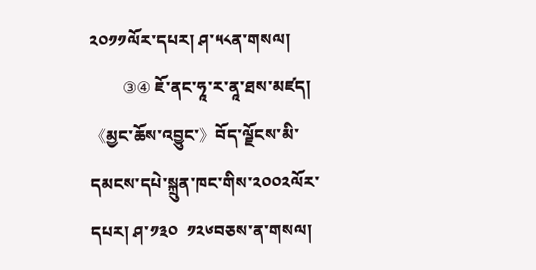༢༠༡༡ལོར་དཔར། ཤ་༥༨ན་གསལ།
        ③④ ཇོ་ནང་ཧཱ་ར་ནཱ་ཐས་མཛད། 《མྱང་ཆོས་འབྱུང་》བོད་ལྗོངས་མི་དམངས་དཔེ་སྐྲུན་ཁང་གིས་༢༠༠༢ལོར་དཔར། ཤ་༡༣༠  ༡༢༦བཅས་ན་གསལ།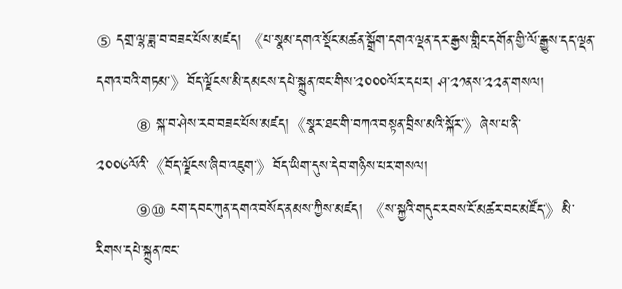⑤ དགྲ་ལྷ་ཟླ་བ་བཟང་པོས་མཛད། 《པ་སྣམ་དགའ་སྡོང་མཚན་སྒྲོག་དགའ་ལྡན་དར་རྒྱས་གླིང་དགོན་གྱི་ལོ་རྒྱུས་དད་ལྡན་དགའ་བའི་གཏམ་》བོད་ལྗོངས་མི་དམངས་དཔེ་སྐྲུན་ཁང་གིས་༢༠༠༠ལོར་དཔར། ཤ་༢༡ནས་༢༢ན་གསལ།
        ⑧ སྐ་བ་ཤེས་རབ་བཟང་པོས་མཛད།《སྣར་ཐང་གི་བཀའ་བསྟན་བྲིས་མའི་སྐོར་》ཞེས་པ་ནི་༢༠༠༦ལོའི་《བོད་ལྗོངས་ཞིབ་འཇུག་》བོད་ཡིག་དུས་དེབ་གཉིས་པར་གསལ།
        ⑨⑩ ངག་དབང་ཀུན་དགའ་བསོད་ནམས་ཀྱིས་མཛད། 《ས་སྐྱའི་གདུང་རབས་ངོ་མཚར་བང་མཛོད་》མི་རིགས་དཔེ་སྐྲུན་ཁང་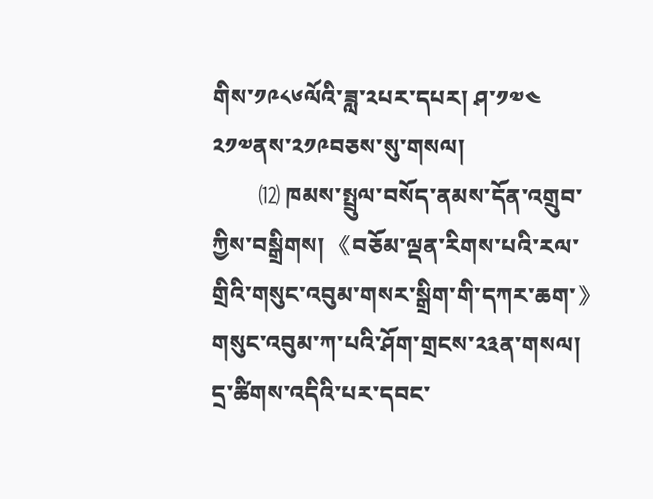གིས་༡༩༨༦ལོའི་ཟླ་༢པར་དཔར། ཤ་༡༧༤ ༢༡༧ནས་༢༡༩བཅས་སུ་གསལ།
        ⑿ ཁམས་སྤྲུལ་བསོད་ནམས་དོན་འགྲུབ་ཀྱིས་བསྒྲིགས། 《བཅོམ་ལྡན་རིགས་པའི་རལ་གྲིའི་གསུང་འབུམ་གསར་སྒྲིག་གི་དཀར་ཆག་》གསུང་འབུམ་ཀ་པའི་ཤོག་གྲངས་༢༣ན་གསལ།
དྲ་ཚིགས་འདིའི་པར་དབང་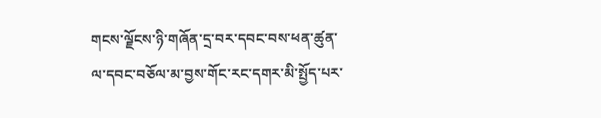གངས་ལྗོངས་ཉི་གཞོན་དྲ་བར་དབང་བས་ཕན་ཚུན་ལ་དབང་བཅོལ་མ་བྱས་གོང་རང་དགར་མི་སྤྱོད་པར་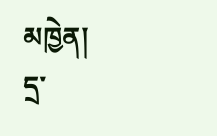མཁྱེན།
དྲ་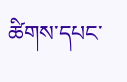ཚིགས་དཔང་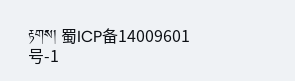རྟགས། 蜀ICP备14009601号-1